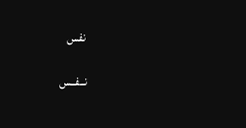نفس

نــفــس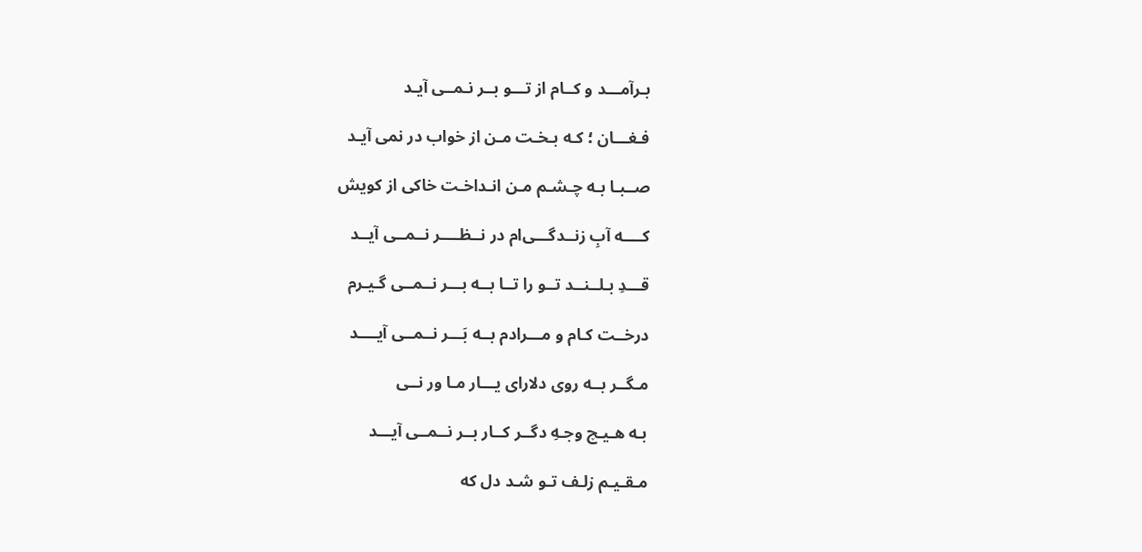بـرآمـــد و کــام از تـــو بــر نـمــی آیـد

فـغـــان ؛ کـه بـخـت مـن از خواب در نمی آیـد

صــبـا بـه چـشـم مـن انـداخـت خاکی از کویش

کــــه آبِ زنــدگـــی‌ام در نــظــــر نــمــی آیــد

قـــدِ بـلــنــد تــو را تــا بــه بـــر نــمــی گـیـرم

درخــت کـام و مـــرادم بــه بَـــر نــمــی آیــــد

مـگــر بــه روی دلارای یـــار مـا ور نــی

بـه هـیـچ وجـهِ دگــر کــار بــر نــمــی آیـــد

مـقـیـم زلـف تـو شـد دل که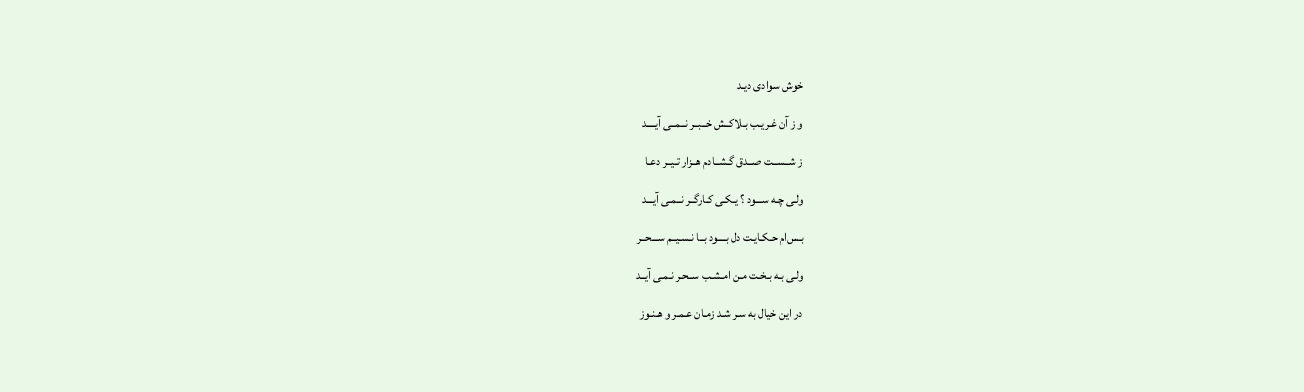خوش سوادی دیـد

و ز آن غـریـب بـلاکــش خــبــر نــمــی آیــــد

ز شــســت صــدق گـشــادم هــزار تـیــر دعـا

ولـی چـه ســـود ؟ یـکـی کـارگــر نــمـی آیـــد

بـس‌ام حـکـایـت دل بــــود بــا نـسـیــم ســـحــر

ولـی بـه بـخـت مـن امـشـب ســحـر نـمـی آیــد

در این خیال به سـر شـد زمـان عـمـر و هـنـوز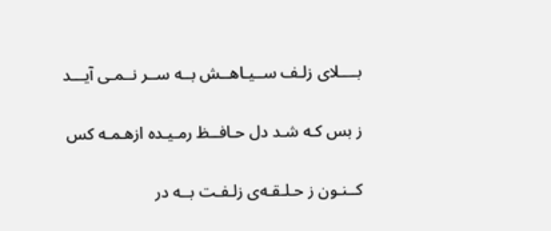بــــلای زلـف ســیـاهــش بــه ســر نــمـی آیـــد

ز بس کـه شـد دل حـافــظ رمـیـده ازهـمـه کس

کــنـون ز حـلـقـه‌ی زلـفـت بــه در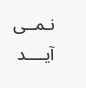نـمــی آیــــد